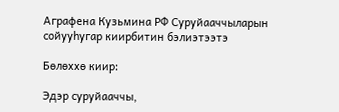Аграфена Кузьмина РФ Суруйааччыларын сойууһугар киирбитин бэлиэтээтэ

Бөлөххө киир:

Эдэр суруйааччы,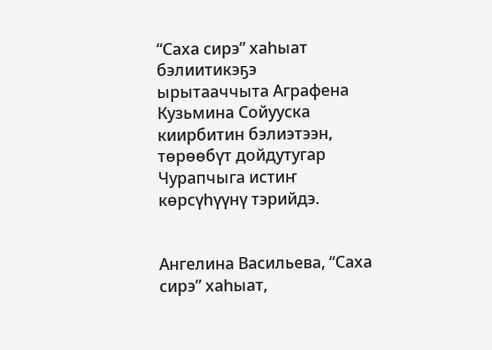“Саха сирэ” хаһыат бэлиитикэҕэ ырытааччыта Аграфена Кузьмина Сойууска киирбитин бэлиэтээн, төрөөбүт дойдутугар Чурапчыга истиҥ көрсүһүүнү тэрийдэ.


Ангелина Васильева, “Саха сирэ” хаһыат,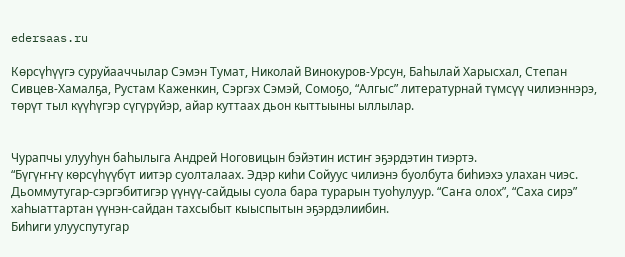edersaas.ru

Көрсүһүүгэ суруйааччылар Сэмэн Тумат, Николай Винокуров-Урсун, Баһылай Харысхал, Степан Сивцев-Хамалҕа, Рустам Каженкин, Сэргэх Сэмэй, Сомоҕо, “Алгыс” литературнай түмсүү чилиэннэрэ, төрүт тыл күүһүгэр сүгүрүйэр, айар куттаах дьон кыттыыны ыллылар.


Чурапчы улууһун баһылыга Андрей Ноговицын бэйэтин истиҥ эҕэрдэтин тиэртэ.
“Бүгүҥҥү көрсүһүүбүт иитэр суолталаах. Эдэр киһи Сойуус чилиэнэ буолбута биһиэхэ улахан чиэс. Дьоммутугар-сэргэбитигэр үүнүү-сайдыы суола бара турарын туоһулуур. “Саҥа олох”, “Саха сирэ” хаһыаттартан үүнэн-сайдан тахсыбыт кыыспытын эҕэрдэлиибин.
Биһиги улууспутугар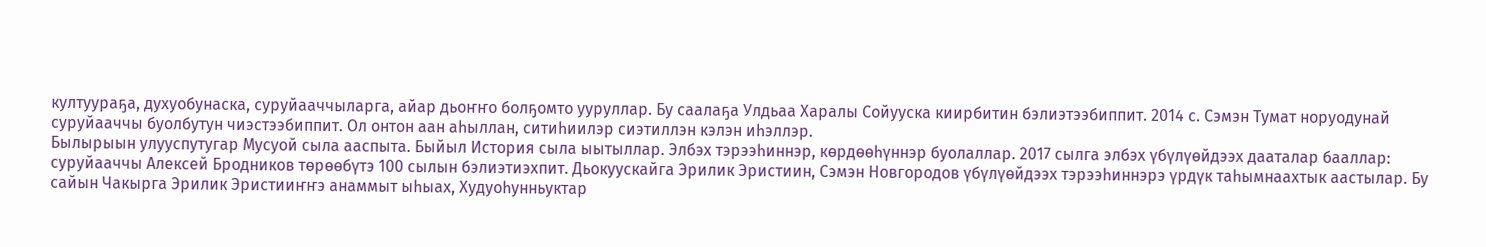култуураҕа, духуобунаска, суруйааччыларга, айар дьоҥҥо болҕомто ууруллар. Бу саалаҕа Улдьаа Харалы Сойууска киирбитин бэлиэтээбиппит. 2014 с. Сэмэн Тумат норуодунай суруйааччы буолбутун чиэстээбиппит. Ол онтон аан аһыллан, ситиһиилэр сиэтиллэн кэлэн иһэллэр.
Былырыын улууспутугар Мусуой сыла ааспыта. Быйыл История сыла ыытыллар. Элбэх тэрээһиннэр, көрдөөһүннэр буолаллар. 2017 сылга элбэх үбүлүөйдээх дааталар бааллар: суруйааччы Алексей Бродников төрөөбүтэ 100 сылын бэлиэтиэхпит. Дьокуускайга Эрилик Эристиин, Сэмэн Новгородов үбүлүөйдээх тэрээһиннэрэ үрдүк таһымнаахтык аастылар. Бу сайын Чакырга Эрилик Эристииҥҥэ анаммыт ыһыах, Худуоһунньуктар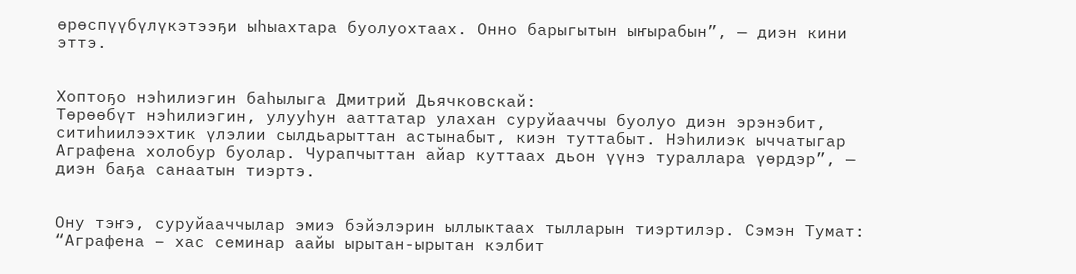өрөспүүбүлүкэтээҕи ыһыахтара буолуохтаах. Онно барыгытын ыҥырабын”, — диэн кини эттэ.


Хоптоҕо нэһилиэгин баһылыга Дмитрий Дьячковскай:
Төрөөбүт нэһилиэгин, улууһун ааттатар улахан суруйааччы буолуо диэн эрэнэбит, ситиһиилээхтик үлэлии сылдьарыттан астынабыт, киэн туттабыт. Нэһилиэк ыччатыгар Аграфена холобур буолар. Чурапчыттан айар куттаах дьон үүнэ тураллара үөрдэр”, — диэн баҕа санаатын тиэртэ.


Ону тэҥэ, суруйааччылар эмиэ бэйэлэрин ыллыктаах тылларын тиэртилэр. Сэмэн Тумат: “Аграфена – хас семинар аайы ырытан-ырытан кэлбит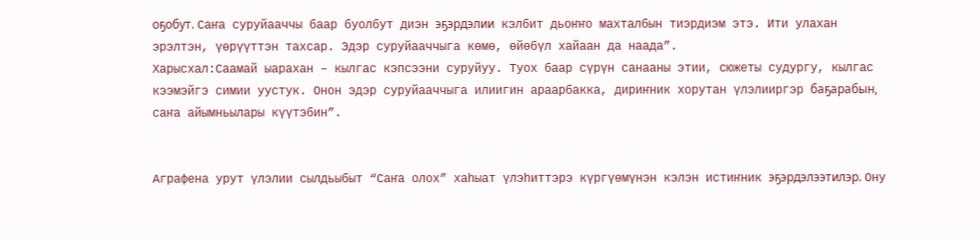оҕобут. Саҥа суруйааччы баар буолбут диэн эҕэрдэлии кэлбит дьоҥҥо махталбын тиэрдиэм этэ. Ити улахан эрэлтэн, үөрүүттэн тахсар. Эдэр суруйааччыга көмө, өйөбүл хайаан да наада”.
Харысхал:Саамай ыарахан – кылгас кэпсээни суруйуу. Туох баар сүрүн санааны этии, сюжеты судургу, кылгас кээмэйгэ симии уустук. Онон эдэр суруйааччыга илиигин араарбакка, дириҥник хорутан үлэлииргэр баҕарабын, саҥа айымньылары күүтэбин”.


Аграфена урут үлэлии сылдьыбыт “Саҥа олох” хаһыат үлэһиттэрэ күргүөмүнэн кэлэн истиҥник эҕэрдэлээтилэр. Ону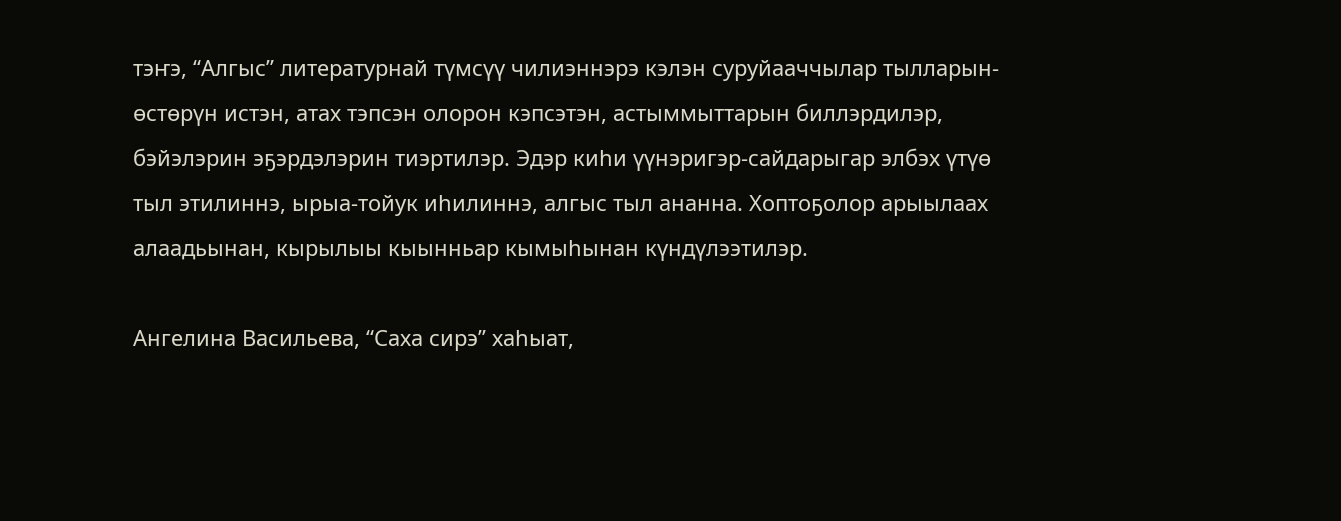тэҥэ, “Алгыс” литературнай түмсүү чилиэннэрэ кэлэн суруйааччылар тылларын-өстөрүн истэн, атах тэпсэн олорон кэпсэтэн, астыммыттарын биллэрдилэр, бэйэлэрин эҕэрдэлэрин тиэртилэр. Эдэр киһи үүнэригэр-сайдарыгар элбэх үтүө тыл этилиннэ, ырыа-тойук иһилиннэ, алгыс тыл ананна. Хоптоҕолор арыылаах алаадьынан, кырылыы кыынньар кымыһынан күндүлээтилэр.

Ангелина Васильева, “Саха сирэ” хаһыат,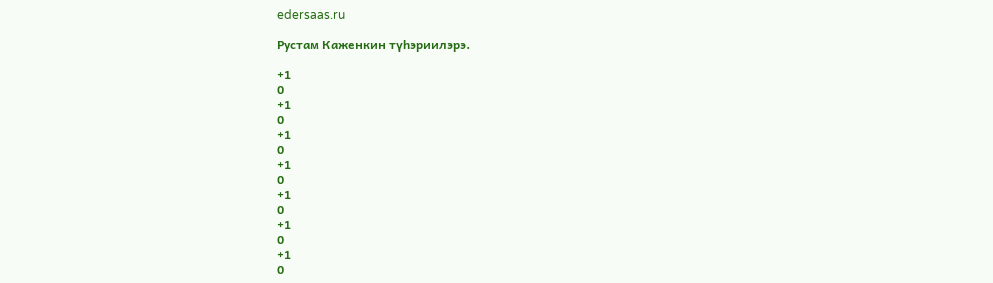edersaas.ru

Рустам Каженкин түһэриилэрэ.

+1
0
+1
0
+1
0
+1
0
+1
0
+1
0
+1
0